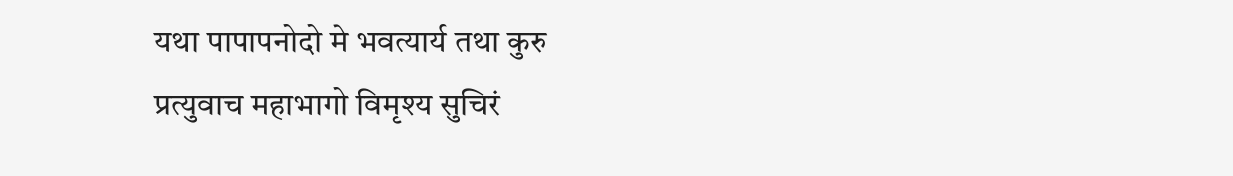यथा पापापनोदो मे भवत्यार्य तथा कुरु
प्रत्युवाच महाभागो विमृश्य सुचिरं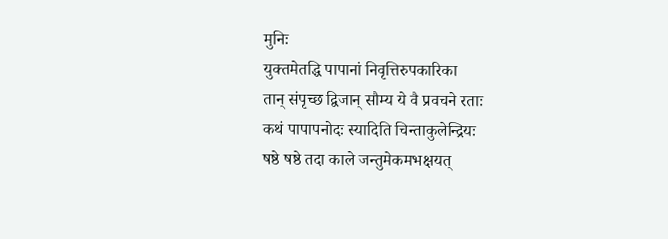मुनिः
युक्तमेतद्धि पापानां निवृत्तिरुपकारिका
तान् संपृच्छ द्विजान् सौम्य ये वै प्रवचने रताः
कथं पापापनोदः स्यादिति चिन्ताकुलेन्द्रियः
षष्ठे षष्ठे तदा काले जन्तुमेकमभक्षयत्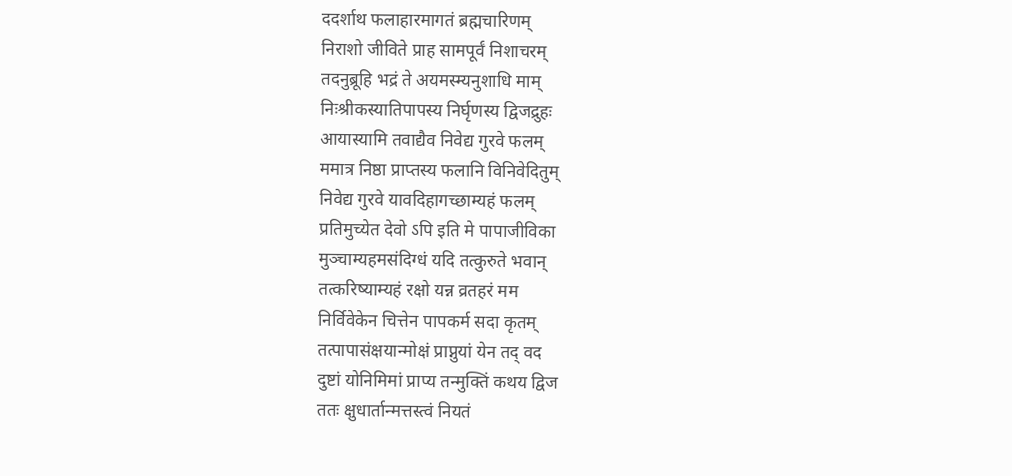ददर्शाथ फलाहारमागतं ब्रह्मचारिणम्
निराशो जीविते प्राह सामपूर्वं निशाचरम्
तदनुब्रूहि भद्रं ते अयमस्म्यनुशाधि माम्
निःश्रीकस्यातिपापस्य निर्घृणस्य द्विजद्रुहः
आयास्यामि तवाद्यैव निवेद्य गुरवे फलम्
ममात्र निष्ठा प्राप्तस्य फलानि विनिवेदितुम्
निवेद्य गुरवे यावदिहागच्छाम्यहं फलम्
प्रतिमुच्येत देवो ऽपि इति मे पापाजीविका
मुञ्चाम्यहमसंदिग्धं यदि तत्कुरुते भवान्
तत्करिष्याम्यहं रक्षो यन्न व्रतहरं मम
निर्विवेकेन चित्तेन पापकर्म सदा कृतम्
तत्पापासंक्षयान्मोक्षं प्राप्नुयां येन तद् वद
दुष्टां योनिमिमां प्राप्य तन्मुक्तिं कथय द्विज
ततः क्षुधार्तान्मत्तस्त्वं नियतं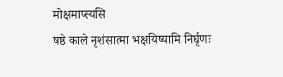मोक्षमाप्स्यसि
षष्ठे काले नृशंसात्मा भक्षयिष्यामि निर्घृणः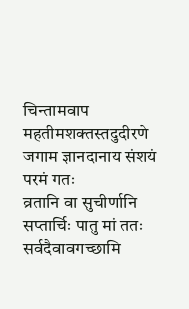चिन्तामवाप महतीमशक्तस्तदुदीरणे
जगाम ज्ञानदानाय संशयं परमं गतः
व्रतानि वा सुचीर्णानि सप्तार्चिः पातु मां ततः
सर्वदैवावगच्छामि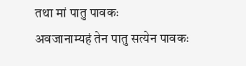तथा मां पातु पावकः
अवजानाम्यहं तेन पातु सत्येन पावकः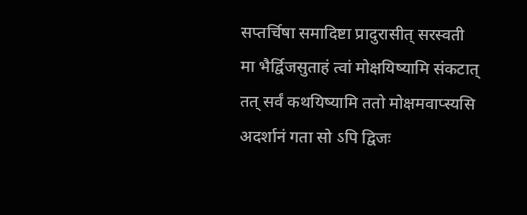सप्तर्चिषा समादिष्टा प्रादुरासीत् सरस्वती
मा भैर्द्विजसुताहं त्वां मोक्षयिष्यामि संकटात्
तत् सर्वं कथयिष्यामि ततो मोक्षमवाप्स्यसि
अदर्शानं गता सो ऽपि द्विजः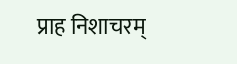प्राह निशाचरम्